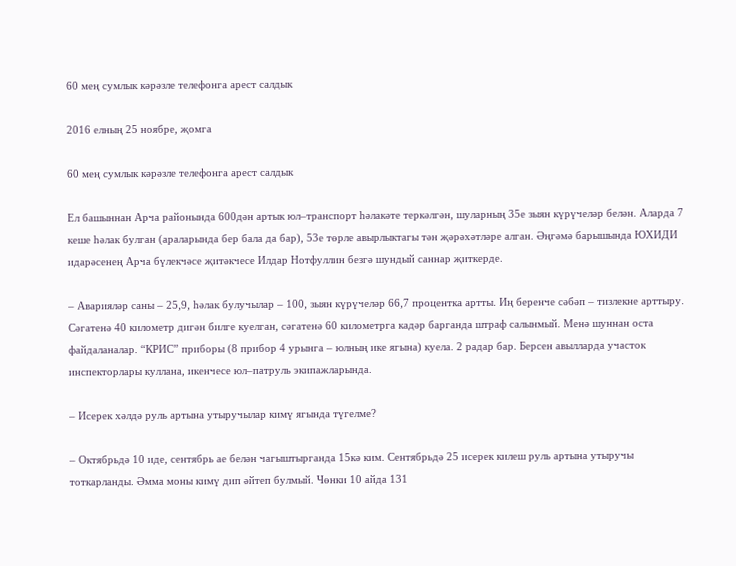60 мең сумлык кәрәзле телефонга арест салдык

2016 елның 25 ноябре, җомга

60 мең сумлык кәрәзле телефонга арест салдык

Ел башыннан Арча районында 600дән артык юл–транспорт һәлакәте теркәлгән, шуларның 35е зыян күрүчеләр белән. Аларда 7 кеше һәлак булган (араларында бер бала да бар), 53е төрле авырлыктагы тән җәрәхәтләре алган. Әңгәмә барышында ЮХИДИ идарәсенең Арча бүлекчәсе җитәкчесе Илдар Нотфуллин безгә шундый саннар җиткерде.

– Аварияләр саны – 25,9, һәлак булучылар – 100, зыян күрүчеләр 66,7 процентка артты. Иң беренче сәбәп – тизлекне арттыру. Сәгатенә 40 километр дигән билге куелган, сәгатенә 60 километрга кадәр барганда штраф салынмый. Менә шуннан оста файдаланалар. “КРИС” приборы (8 прибор 4 урынга – юлның ике ягына) куела. 2 радар бар. Берсен авылларда участок инспекторлары куллана, икенчесе юл–патруль экипажларында.

– Исерек хәлдә руль артына утыручылар кимү ягында түгелме?

– Октябрьдә 10 иде, сентябрь ае белән чагыштырганда 15кә ким. Сентябрьдә 25 исерек килеш руль артына утыручы тоткарланды. Әмма моны кимү дип әйтеп булмый. Чөнки 10 айда 131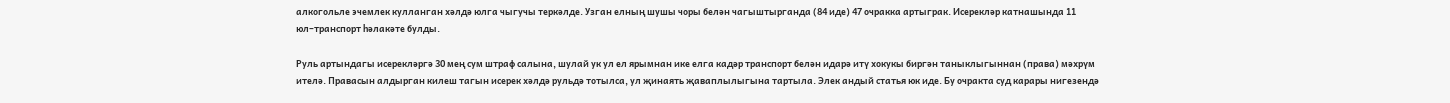алкогольле эчемлек кулланган хәлдә юлга чыгучы теркәлде. Узган елның шушы чоры белән чагыштырганда (84 иде) 47 очракка артыграк. Исерекләр катнашында 11 юл–транспорт һәлакәте булды.

Руль артындагы исерекләргә 30 мең сум штраф салына, шулай ук ул ел ярымнан ике елга кадәр транспорт белән идарә итү хокукы биргән таныклыгыннан (права) мәхрүм ителә. Правасын алдырган килеш тагын исерек хәлдә рульдә тотылса, ул җинаять җаваплылыгына тартыла. Элек андый статья юк иде. Бу очракта суд карары нигезендә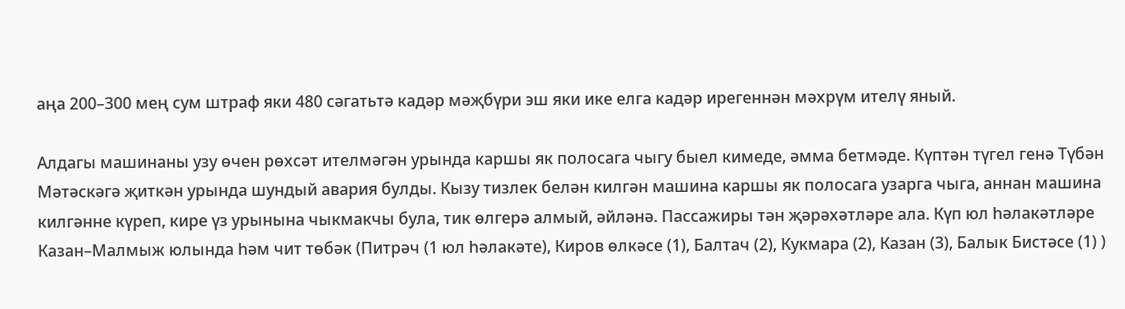аңа 200–300 мең сум штраф яки 480 сәгатьтә кадәр мәҗбүри эш яки ике елга кадәр ирегеннән мәхрүм ителү яный.

Алдагы машинаны узу өчен рөхсәт ителмәгән урында каршы як полосага чыгу быел кимеде, әмма бетмәде. Күптән түгел генә Түбән Мәтәскәгә җиткән урында шундый авария булды. Кызу тизлек белән килгән машина каршы як полосага узарга чыга, аннан машина килгәнне күреп, кире үз урынына чыкмакчы була, тик өлгерә алмый, әйләнә. Пассажиры тән җәрәхәтләре ала. Күп юл һәлакәтләре Казан–Малмыж юлында һәм чит төбәк (Питрәч (1 юл һәлакәте), Киров өлкәсе (1), Балтач (2), Кукмара (2), Казан (3), Балык Бистәсе (1) )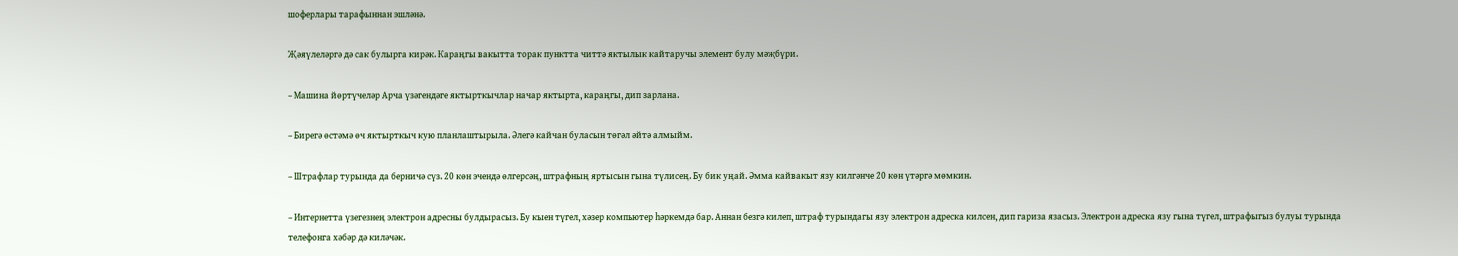шоферлары тарафыннан эшләнә.

Җәяүлеләргә дә сак булырга кирәк. Караңгы вакытта торак пунктта читтә яктылык кайтаручы элемент булу мәҗбүри.

– Машина йөртүчеләр Арча үзәгендәге яктырткычлар начар яктырта, караңгы, дип зарлана.

– Бирегә өстәмә өч яктырткыч кую планлаштырыла. Әлегә кайчан буласын төгәл әйтә алмыйм.

– Штрафлар турында да берничә сүз. 20 көн эчендә өлгерсәң, штрафның яртысын гына түлисең. Бу бик уңай. Әмма кайвакыт язу килгәнче 20 көн үтәргә мөмкин.

– Интернетта үзегезнең электрон адресны булдырасыз. Бу кыен түгел, хәзер компьютер һәркемдә бар. Аннан безгә килеп, штраф турындагы язу электрон адреска килсен, дип гариза язасыз. Электрон адреска язу гына түгел, штрафыгыз булуы турында телефонга хәбәр дә киләчәк.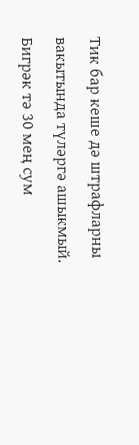Тик бар кеше дә штрафларны вакытында түләргә ашыкмый. Бигрәк тә 30 мең сум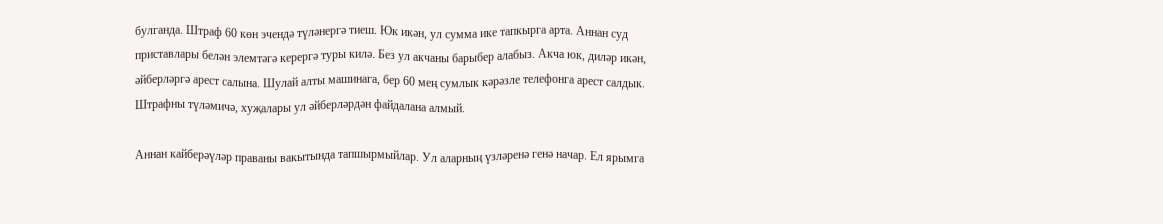булганда. Штраф 60 көн эчендә түләнергә тиеш. Юк икән, ул сумма ике тапкырга арта. Аннан суд приставлары белән элемтәгә керергә туры килә. Без ул акчаны барыбер алабыз. Акча юк, диләр икән, әйберләргә арест салына. Шулай алты машинага, бер 60 мең сумлык кәрәзле телефонга арест салдык. Штрафны түләмичә, хуҗалары ул әйберләрдән файдалана алмый.

Аннан кайберәүләр праваны вакытында тапшырмыйлар. Ул аларның үзләренә генә начар. Ел ярымга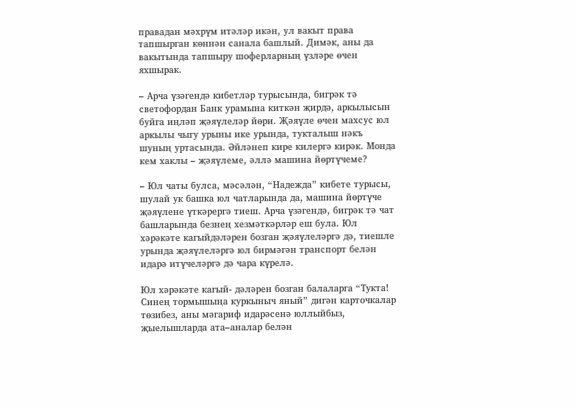правадан мәхрүм итәләр икән, ул вакыт права тапшырган көннән санала башлый. Димәк, аны да вакытында тапшыру шоферларның үзләре өчен яхшырак.

– Арча үзәгендә кибетләр турысында, бигрәк тә светофордан Банк урамына киткән җирдә, аркылысын буйга иңләп җәяүлеләр йөри. Җәяүле өчен махсус юл аркылы чыгу урыны ике урында, тукталыш нәкъ шуның уртасында. Әйләнеп кире килергә кирәк. Монда кем хаклы – җәяүлеме, әллә машина йөртүчеме?

– Юл чаты булса, мәсәлән, “Надежда” кибете турысы, шулай ук башка юл чатларында да, машина йөртүче җәяүлене үткәрергә тиеш. Арча үзәгендә, бигрәк тә чат башларында безнең хезмәткәрләр еш була. Юл хәрәкәте кагыйдәләрен бозган җәяүлеләргә дә, тиешле урында җәяүлеләргә юл бирмәгән транспорт белән идарә итүчеләргә дә чара күрелә.

Юл хәрәкәте кагый- дәләрен бозган балаларга “Тукта! Синең тормышыңа куркыныч яный” дигән карточкалар төзибез, аны мәгариф идарәсенә юллыйбыз, җыелышларда ата–аналар белән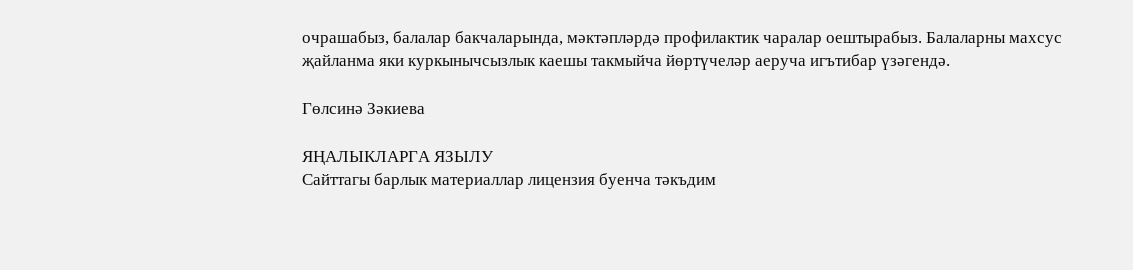очрашабыз, балалар бакчаларында, мәктәпләрдә профилактик чаралар оештырабыз. Балаларны махсус җайланма яки куркынычсызлык каешы такмыйча йөртүчеләр аеруча игътибар үзәгендә.

Гөлсинә Зәкиева

ЯҢАЛЫКЛАРГА ЯЗЫЛУ
Сайттагы барлык материаллар лицензия буенча тәкъдим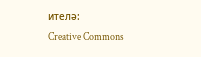ителә:
Creative Commons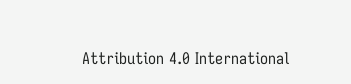Attribution 4.0 International